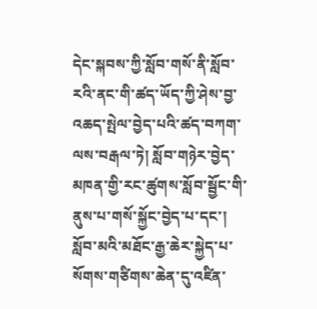དེང་སྐབས་ཀྱི་སློབ་གསོ་ནི་སློབ་རའི་ནང་གི་ཚད་ཡོད་ཀྱི་ཤེས་བྱ་འཆད་སྤེལ་བྱེད་པའི་ཚད་བཀག་ལས་བརྒལ་ཏེ། སློབ་གཉེར་བྱེད་མཁན་གྱི་རང་ཚུགས་སློབ་སྦྱོང་གི་ནུས་པ་གསོ་སྐྱོང་བྱེད་པ་དང་། སློབ་མའི་མཐོང་རྒྱ་ཆེར་སྐྱེད་པ་སོགས་གཙིགས་ཆེན་དུ་འཛིན་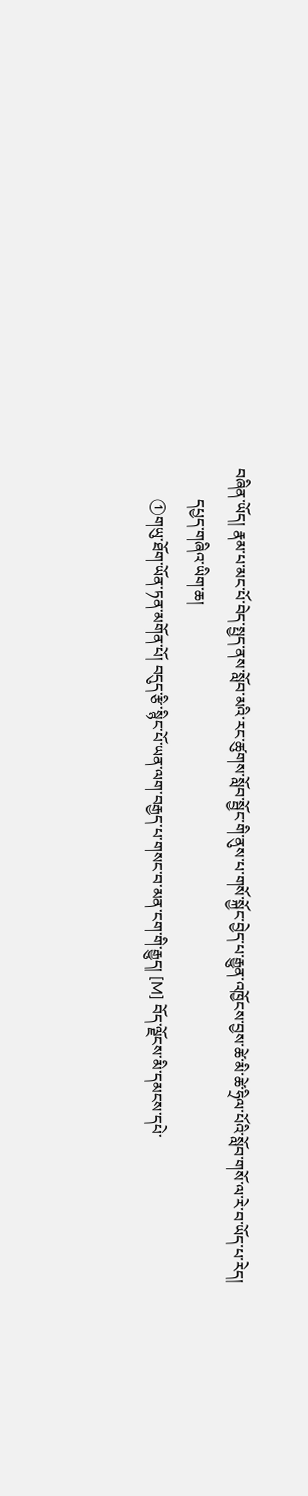བཞིན་ཡོད། རྣམ་པ་མང་པོ་བེད་སྤྱད་ནས་སློབ་མའི་རང་ཚུགས་སློབ་སྦྱོང་གི་ནུས་པ་གསོ་སྐྱོང་བྱེད་པ་རྒྱུན་འཁྱོངས་བྱས་ཚེ་མི་ཚེ་ཧྲིལ་པོའི་སློབ་གསོ་ལ་རེ་བ་ཡོད་པ་རེད།
        དཔྱད་གཞིའ་ཡིག་ཆ།
        ①གཡུ་ཐོག་ཡོན་ཏན་མགོན་པོ། བདུད་རྩི་སྙིང་པོ་ཡན་ལག་བརྒྱད་པ་གསང་བ་མན་ངག་གི་རྒྱུད། [M] བོད་ལྗོངས་མི་དམངས་དཔེ་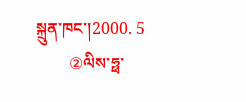སྐྲུན་ཁང་།2000. 5
        ②ལིས་ཧྥ་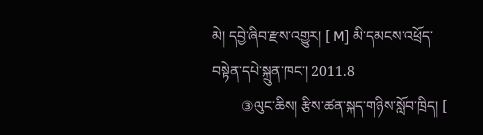མེ། དབྱེ་ཞིབ་རྫས་འགྱུར། [ M] མི་དམངས་འཕྲོད་བསྟེན་དཔེ་སྐྲུན་ཁང་། 2011.8
        ③ལུང་ཆིས། རྩིས་ཚན་སྐད་གཉིས་སློབ་ཁྲིད། [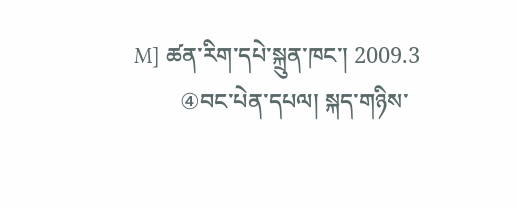M] ཚན་རིག་དཔེ་སྐྲུན་ཁང་། 2009.3
        ④བང་པེན་དཔལ། སྐད་གཉིས་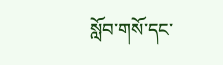སློབ་གསོ་དང་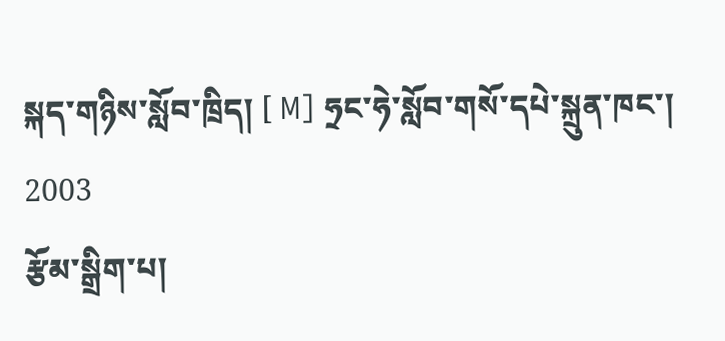སྐད་གཉིས་སློབ་ཁྲིད། [ M] ཧྲང་ཧེ་སློབ་གསོ་དཔེ་སྐྲུན་ཁང་། 2003
རྩོམ་སྒྲིག་པ།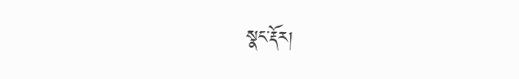སྣང་རྡོར།